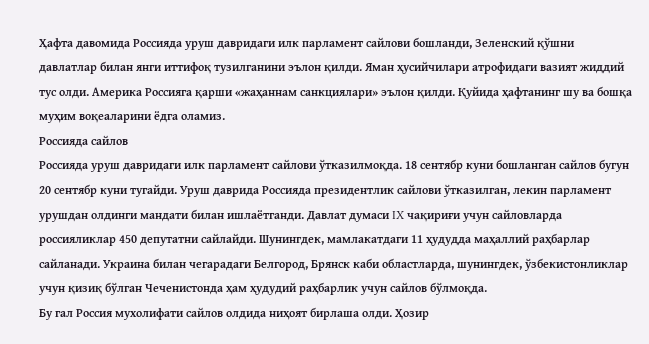Ҳафта давомида Россияда уруш давридаги илк парламент сайлови бошланди, Зеленский қўшни давлатлар билан янги иттифоқ тузилганини эълон қилди. Яман ҳусийчилари атрофидаги вазият жиддий тус олди. Америка Россияга қарши «жаҳаннам санкциялари» эълон қилди. Қуйида ҳафтанинг шу ва бошқа муҳим воқеаларини ёдга оламиз.
Россияда сайлов
Россияда уруш давридаги илк парламент сайлови ўтказилмоқда. 18 сентябр куни бошланган сайлов бугун 20 сентябр куни тугайди. Уруш даврида Россияда президентлик сайлови ўтказилган, лекин парламент урушдан олдинги мандати билан ишлаётганди. Давлат думаси IX чақириғи учун сайловларда россияликлар 450 депутатни сайлайди. Шунингдек, мамлакатдаги 11 ҳудудда маҳаллий раҳбарлар сайланади. Украина билан чегарадаги Белгород, Брянск каби областларда, шунингдек, ўзбекистонликлар учун қизиқ бўлган Чеченистонда ҳам ҳудудий раҳбарлик учун сайлов бўлмоқда.
Бу гал Россия мухолифати сайлов олдида ниҳоят бирлаша олди. Ҳозир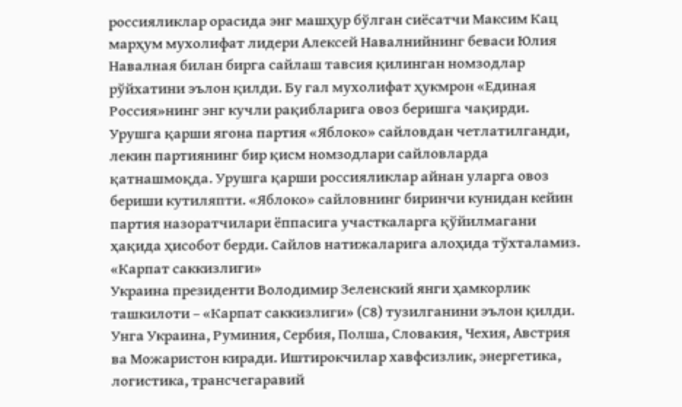россияликлар орасида энг машҳур бўлган сиёсатчи Максим Кац марҳум мухолифат лидери Алексей Навалнийнинг беваси Юлия Навалная билан бирга сайлаш тавсия қилинган номзодлар рўйхатини эълон қилди. Бу гал мухолифат ҳукмрон «Единая Россия»нинг энг кучли рақибларига овоз беришга чақирди.
Урушга қарши ягона партия «Яблоко» сайловдан четлатилганди, лекин партиянинг бир қисм номзодлари сайловларда қатнашмоқда. Урушга қарши россияликлар айнан уларга овоз бериши кутиляпти. «Яблоко» сайловнинг биринчи кунидан кейин партия назоратчилари ёппасига участкаларга қўйилмагани ҳақида ҳисобот берди. Сайлов натижаларига алоҳида тўхталамиз.
«Карпат саккизлиги»
Украина президенти Володимир Зеленский янги ҳамкорлик ташкилоти – «Карпат саккизлиги» (С8) тузилганини эълон қилди. Унга Украина, Руминия, Сербия, Полша, Словакия, Чехия, Австрия ва Можаристон киради. Иштирокчилар хавфсизлик, энергетика, логистика, трансчегаравий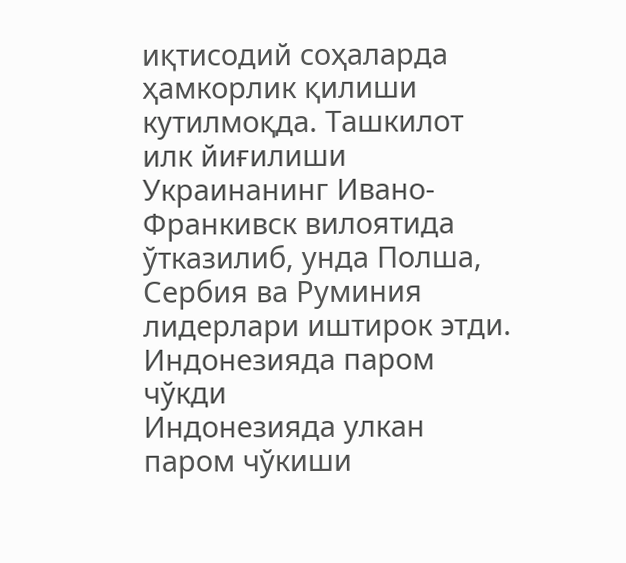иқтисодий соҳаларда ҳамкорлик қилиши кутилмоқда. Ташкилот илк йиғилиши Украинанинг Ивано-Франкивск вилоятида ўтказилиб, унда Полша, Сербия ва Руминия лидерлари иштирок этди.
Индонезияда паром чўкди
Индонезияда улкан паром чўкиши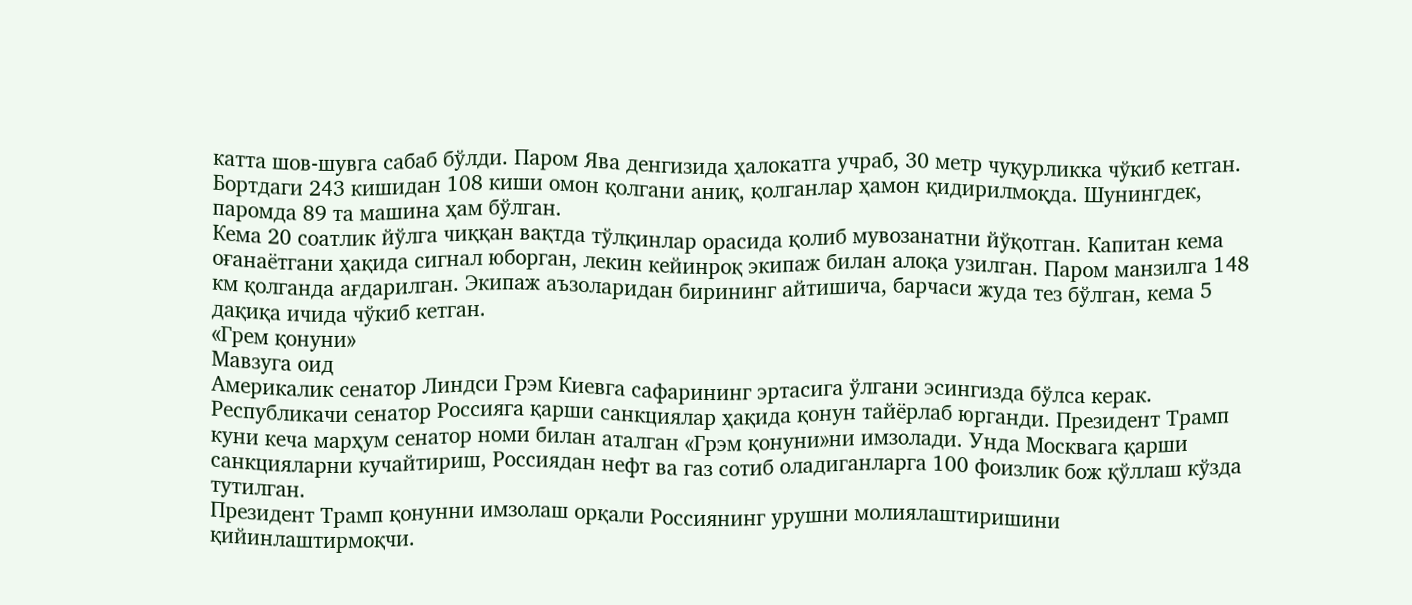катта шов-шувга сабаб бўлди. Паром Ява денгизида ҳалокатга учраб, 30 метр чуқурликка чўкиб кетган. Бортдаги 243 кишидан 108 киши омон қолгани аниқ, қолганлар ҳамон қидирилмоқда. Шунингдек, паромда 89 та машина ҳам бўлган.
Кема 20 соатлик йўлга чиққан вақтда тўлқинлар орасида қолиб мувозанатни йўқотган. Капитан кема оғанаётгани ҳақида сигнал юборган, лекин кейинроқ экипаж билан алоқа узилган. Паром манзилга 148 км қолганда ағдарилган. Экипаж аъзоларидан бирининг айтишича, барчаси жуда тез бўлган, кема 5 дақиқа ичида чўкиб кетган.
«Грем қонуни»
Мавзуга оид
Америкалик сенатор Линдси Грэм Киевга сафарининг эртасига ўлгани эсингизда бўлса керак. Республикачи сенатор Россияга қарши санкциялар ҳақида қонун тайёрлаб юрганди. Президент Трамп куни кеча марҳум сенатор номи билан аталган «Грэм қонуни»ни имзолади. Унда Москвага қарши санкцияларни кучайтириш, Россиядан нефт ва газ сотиб оладиганларга 100 фоизлик бож қўллаш кўзда тутилган.
Президент Трамп қонунни имзолаш орқали Россиянинг урушни молиялаштиришини қийинлаштирмоқчи.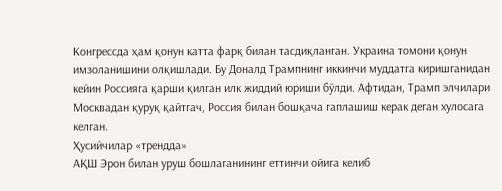Конгрессда ҳам қонун катта фарқ билан тасдиқланган. Украина томони қонун имзоланишини олқишлади. Бу Доналд Трампнинг иккинчи муддатга киришганидан кейин Россияга қарши қилган илк жиддий юриши бўлди. Афтидан, Трамп элчилари Москвадан қуруқ қайтгач, Россия билан бошқача гаплашиш керак деган хулосага келган.
Ҳусийчилар «трендда»
АҚШ Эрон билан уруш бошлаганининг еттинчи ойига келиб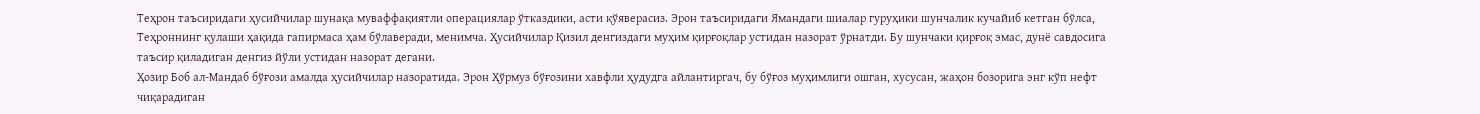Теҳрон таъсиридаги ҳусийчилар шунақа муваффақиятли операциялар ўтказдики, асти қўяверасиз. Эрон таъсиридаги Ямандаги шиалар гуруҳики шунчалик кучайиб кетган бўлса, Теҳроннинг қулаши ҳақида гапирмаса ҳам бўлаверади, менимча. Ҳусийчилар Қизил денгиздаги муҳим қирғоқлар устидан назорат ўрнатди. Бу шунчаки қирғоқ эмас, дунё савдосига таъсир қиладиган денгиз йўли устидан назорат дегани.
Ҳозир Боб ал-Мандаб бўғози амалда ҳусийчилар назоратида. Эрон Ҳўрмуз бўғозини хавфли ҳудудга айлантиргач, бу бўғоз муҳимлиги ошган, хусусан, жаҳон бозорига энг кўп нефт чиқарадиган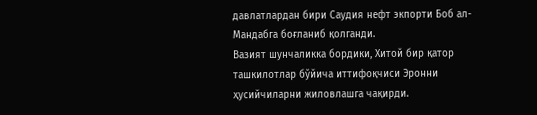давлатлардан бири Саудия нефт экпорти Боб ал-Мандабга боғланиб қолганди.
Вазият шунчаликка бордики, Хитой бир қатор ташкилотлар бўйича иттифоқчиси Эронни ҳусийчиларни жиловлашга чақирди.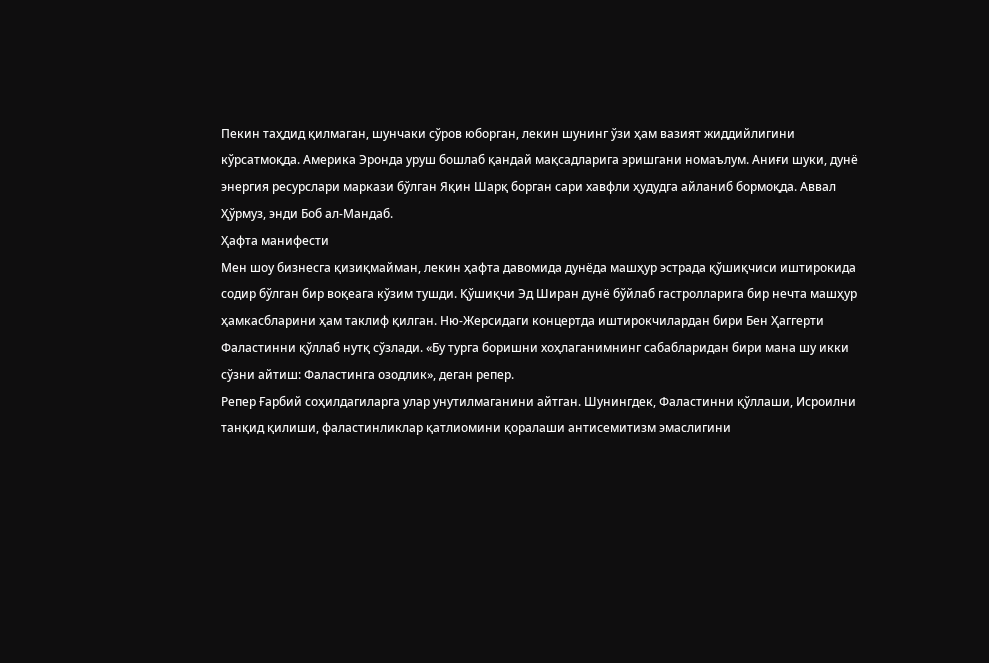Пекин таҳдид қилмаган, шунчаки сўров юборган, лекин шунинг ўзи ҳам вазият жиддийлигини кўрсатмоқда. Америка Эронда уруш бошлаб қандай мақсадларига эришгани номаълум. Аниғи шуки, дунё энергия ресурслари маркази бўлган Яқин Шарқ борган сари хавфли ҳудудга айланиб бормоқда. Аввал Ҳўрмуз, энди Боб ал-Мандаб.
Ҳафта манифести
Мен шоу бизнесга қизиқмайман, лекин ҳафта давомида дунёда машҳур эстрада қўшиқчиси иштирокида содир бўлган бир воқеага кўзим тушди. Қўшиқчи Эд Ширан дунё бўйлаб гастролларига бир нечта машҳур ҳамкасбларини ҳам таклиф қилган. Ню-Жерсидаги концертда иштирокчилардан бири Бен Ҳаггерти Фаластинни қўллаб нутқ сўзлади. «Бу турга боришни хоҳлаганимнинг сабабларидан бири мана шу икки сўзни айтиш: Фаластинга озодлик», деган репер.
Репер Ғарбий соҳилдагиларга улар унутилмаганини айтган. Шунингдек, Фаластинни қўллаши, Исроилни танқид қилиши, фаластинликлар қатлиомини қоралаши антисемитизм эмаслигини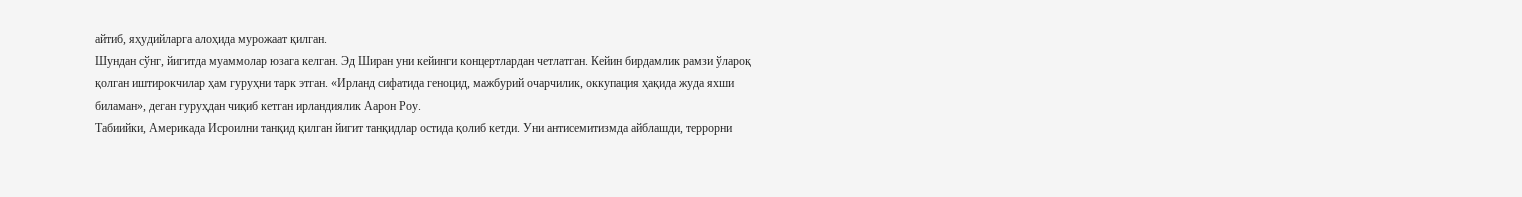айтиб, яҳудийларга алоҳида мурожаат қилган.
Шундан сўнг, йигитда муаммолар юзага келган. Эд Ширан уни кейинги концертлардан четлатган. Кейин бирдамлик рамзи ўлароқ қолган иштирокчилар ҳам гуруҳни тарк этган. «Ирланд сифатида геноцид, мажбурий очарчилик, оккупация ҳақида жуда яхши биламан», деган гуруҳдан чиқиб кетган ирландиялик Аарон Роу.
Табиийки, Америкада Исроилни танқид қилган йигит танқидлар остида қолиб кетди. Уни антисемитизмда айблашди, террорни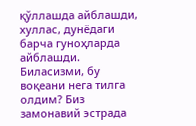қўллашда айблашди, хуллас, дунёдаги барча гуноҳларда айблашди.
Биласизми, бу воқеани нега тилга олдим? Биз замонавий эстрада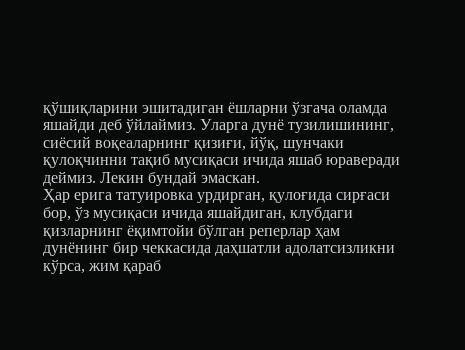қўшиқларини эшитадиган ёшларни ўзгача оламда яшайди деб ўйлаймиз. Уларга дунё тузилишининг, сиёсий воқеаларнинг қизиғи, йўқ, шунчаки қулоқчинни тақиб мусиқаси ичида яшаб юраверади деймиз. Лекин бундай эмаскан.
Ҳар ерига татуировка урдирган, қулоғида сирғаси бор, ўз мусиқаси ичида яшайдиган, клубдаги қизларнинг ёқимтойи бўлган реперлар ҳам дунёнинг бир чеккасида даҳшатли адолатсизликни кўрса, жим қараб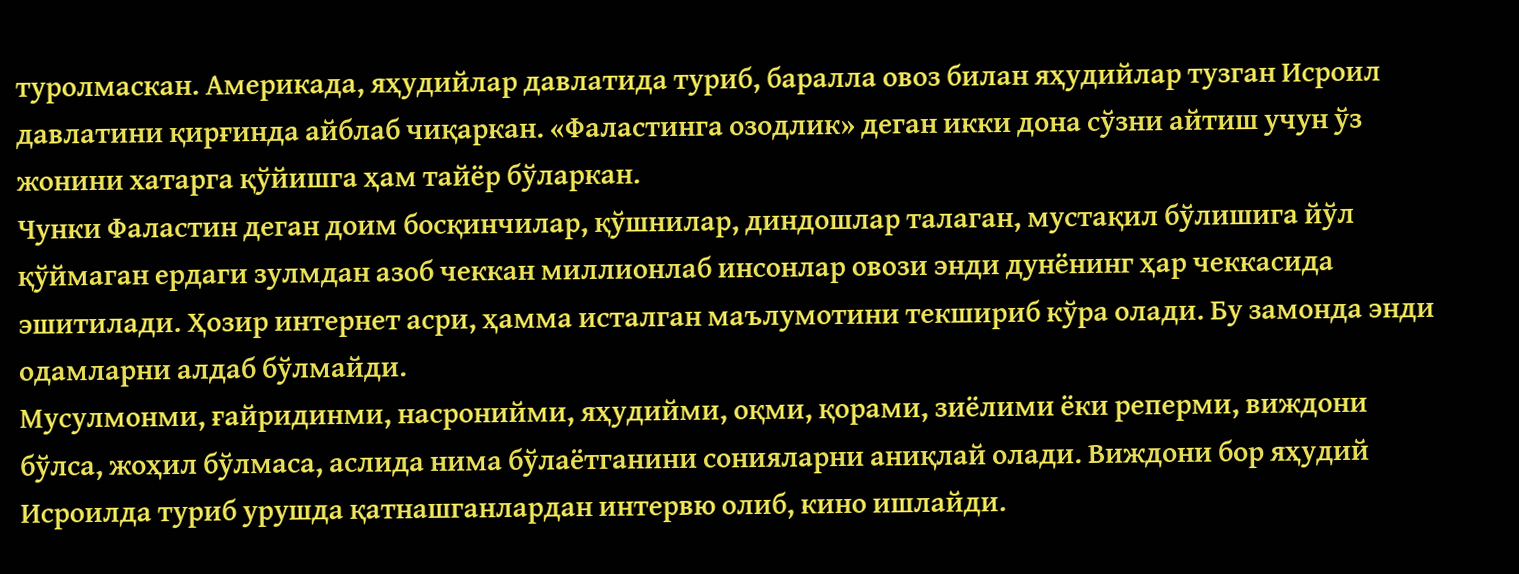туролмаскан. Америкада, яҳудийлар давлатида туриб, баралла овоз билан яҳудийлар тузган Исроил давлатини қирғинда айблаб чиқаркан. «Фаластинга озодлик» деган икки дона сўзни айтиш учун ўз жонини хатарга қўйишга ҳам тайёр бўларкан.
Чунки Фаластин деган доим босқинчилар, қўшнилар, диндошлар талаган, мустақил бўлишига йўл қўймаган ердаги зулмдан азоб чеккан миллионлаб инсонлар овози энди дунёнинг ҳар чеккасида эшитилади. Ҳозир интернет асри, ҳамма исталган маълумотини текшириб кўра олади. Бу замонда энди одамларни алдаб бўлмайди.
Мусулмонми, ғайридинми, насронийми, яҳудийми, оқми, қорами, зиёлими ёки реперми, виждони бўлса, жоҳил бўлмаса, аслида нима бўлаётганини сонияларни аниқлай олади. Виждони бор яҳудий Исроилда туриб урушда қатнашганлардан интервю олиб, кино ишлайди.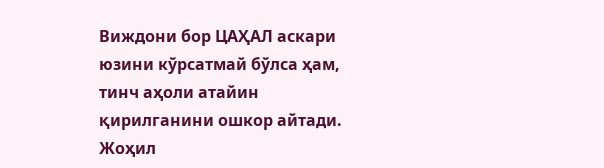Виждони бор ЦАҲАЛ аскари юзини кўрсатмай бўлса ҳам, тинч аҳоли атайин қирилганини ошкор айтади. Жоҳил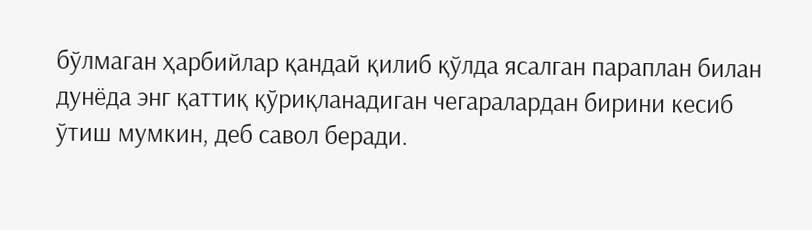бўлмаган ҳарбийлар қандай қилиб қўлда ясалган параплан билан дунёда энг қаттиқ қўриқланадиган чегаралардан бирини кесиб ўтиш мумкин, деб савол беради.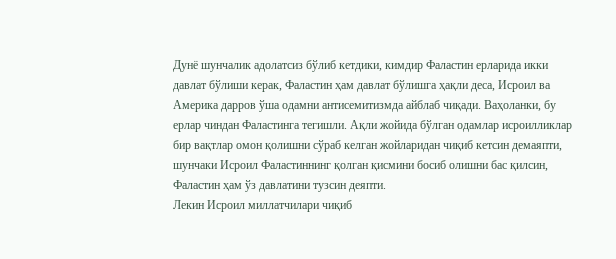Дунё шунчалик адолатсиз бўлиб кетдики, кимдир Фаластин ерларида икки давлат бўлиши керак, Фаластин ҳам давлат бўлишга ҳақли деса, Исроил ва Америка дарров ўша одамни антисемитизмда айблаб чиқади. Ваҳоланки, бу ерлар чиндан Фаластинга тегишли. Ақли жойида бўлган одамлар исроилликлар бир вақтлар омон қолишни сўраб келган жойларидан чиқиб кетсин демаяпти, шунчаки Исроил Фаластиннинг қолган қисмини босиб олишни бас қилсин, Фаластин ҳам ўз давлатини тузсин деяпти.
Лекин Исроил миллатчилари чиқиб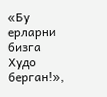«Бу ерларни бизга Худо берган!»,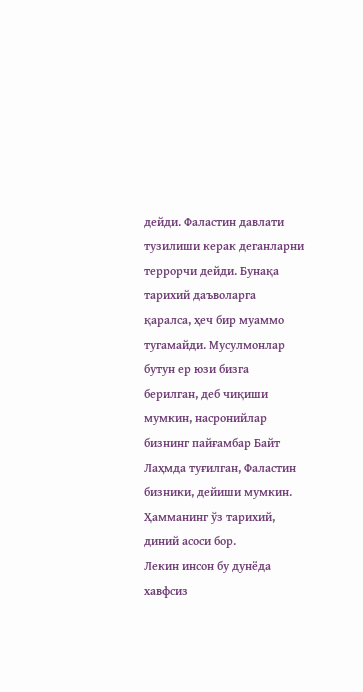дейди. Фаластин давлати тузилиши керак деганларни террорчи дейди. Бунақа тарихий даъволарга қаралса, ҳеч бир муаммо тугамайди. Мусулмонлар бутун ер юзи бизга берилган, деб чиқиши мумкин, насронийлар бизнинг пайғамбар Байт Лаҳмда туғилган, Фаластин бизники, дейиши мумкин. Ҳамманинг ўз тарихий, диний асоси бор.
Лекин инсон бу дунёда хавфсиз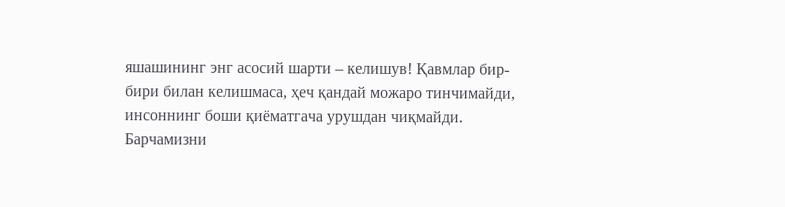яшашининг энг асосий шарти – келишув! Қавмлар бир-бири билан келишмаса, ҳеч қандай можаро тинчимайди, инсоннинг боши қиёматгача урушдан чиқмайди. Барчамизни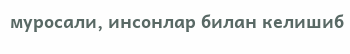муросали, инсонлар билан келишиб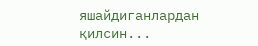яшайдиганлардан қилсин...